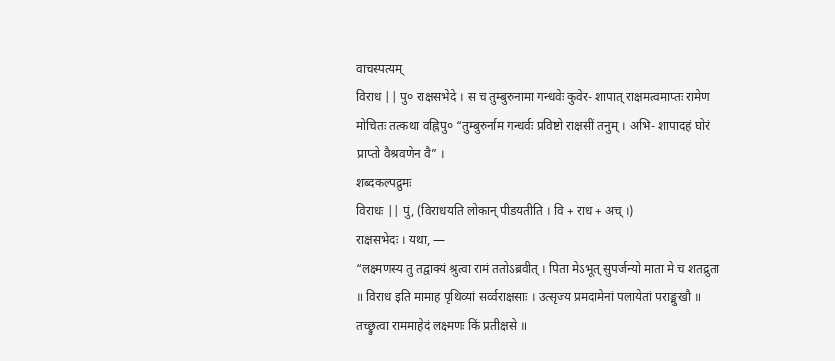वाचस्पत्यम्
विराध || पु० राक्षसभेदे । स च तुम्बुरुनामा गन्धवेः कुवेर- शापात् राक्षमत्वमाप्तः रामेण मोचितः तत्कथा वह्निपु० “तुम्बुरुर्नाम गन्धर्वः प्रविष्टो राक्षसीं तनुम् । अभि- शापादहं घोरं प्राप्तो वैश्रवणेन वै” ।
शब्दकल्पद्रुमः
विराधः || पुं, (विराधयति लोकान् पीडयतीति । वि + राध + अच् ।)
राक्षसभेदः । यथा, —
“लक्ष्मणस्य तु तद्वाक्यं श्रुत्वा रामं ततोऽब्रवीत् । पिता मेऽभूत् सुपर्जन्यो माता मे च शतद्रुता ॥ विराध इति मामाह पृथिव्यां सर्व्वराक्षसाः । उत्सृज्य प्रमदामेनां पलायेतां पराङ्मुखौ ॥ तच्छ्रुत्वा राममाहेदं लक्ष्मणः किं प्रतीक्षसे ॥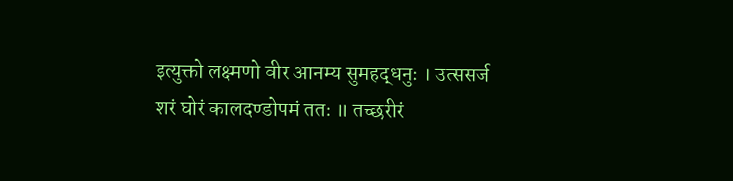इत्युक्तो लक्ष्मणो वीर आनम्य सुमहद्धनुः । उत्ससर्ज शरं घोरं कालदण्डोपमं ततः ॥ तच्छरीरं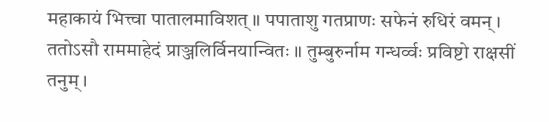महाकायं भित्त्वा पातालमाविशत् ॥ पपाताशु गतप्राणः सफेनं रुधिरं वमन् । ततोऽसौ राममाहेदं प्राञ्जलिर्विनयान्वितः ॥ तुम्बुरुर्नाम गन्धर्व्वः प्रविष्टो राक्षसीं तनुम् ।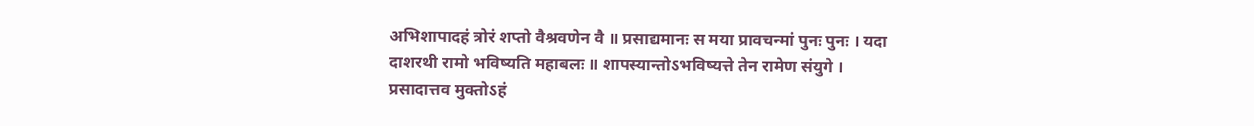अभिशापादहं त्रोरं शप्तो वैश्रवणेन वै ॥ प्रसाद्यमानः स मया प्रावचन्मां पुनः पुनः । यदा दाशरथी रामो भविष्यति महाबलः ॥ शापस्यान्तोऽभविष्यत्ते तेन रामेण संयुगे । प्रसादात्तव मुक्तोऽहं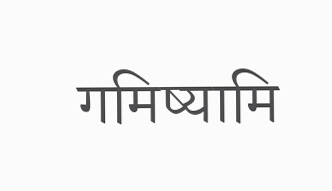गमिष्यामि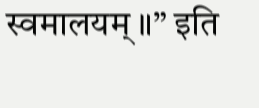स्वमालयम् ॥” इति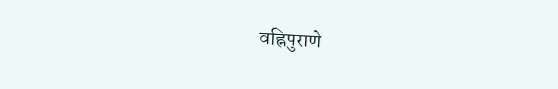वह्निपुराणे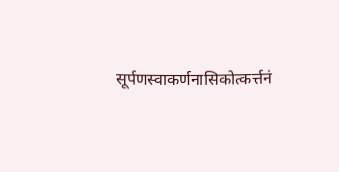सूर्पणस्वाकर्णनासिकोत्कर्त्तनं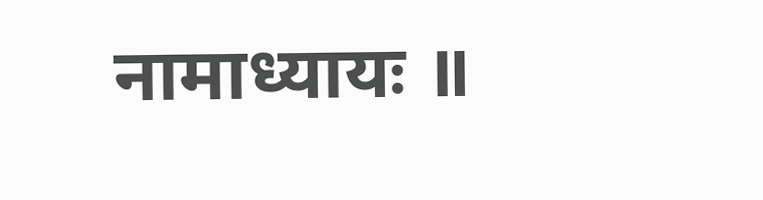नामाध्यायः ॥